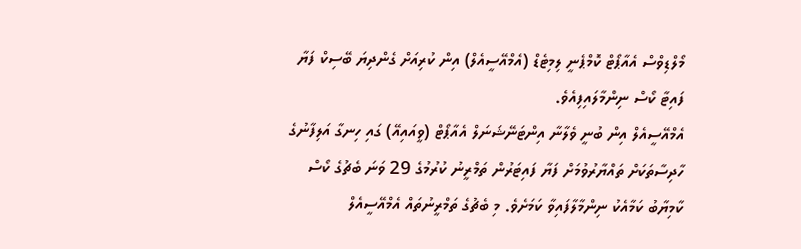މޯލްޑިވްސް އެއާޕޯޓް ކޮމްޕެނީ ލިމިޓެޑް (އެމްއޭސީއެލް) އިން ކުރިއަށް ގެންދިޔަ ބޭސިކް ފަޔާ ފައިޓާ ކޯސް ނިންމާލައިފިއެވެ.
އެމްއޭސީއެލް އިން ބުނީ ވެލާނާ އިންޓަނޭޝަނަލް އެއާޕޯޓް (ވީއައިއޭ) ގައި ހިނގާ އަލިފާނުގެ ހާދިސާތަކަށް ތައްޔާރުވުމަށް ފަޔާ ފައިޓަރުން ތަމްރީނު ކުރުމުގެ 29 ވަނަ ބެޗުގެ ކޯސް ކާމިޔާބު ކަމާއެކު ނިންމާލާފައިވާ ކަމަށެވެ. މި ބެޗުގެ ތަމްރީނުތައް އެމްއޭސީއެލް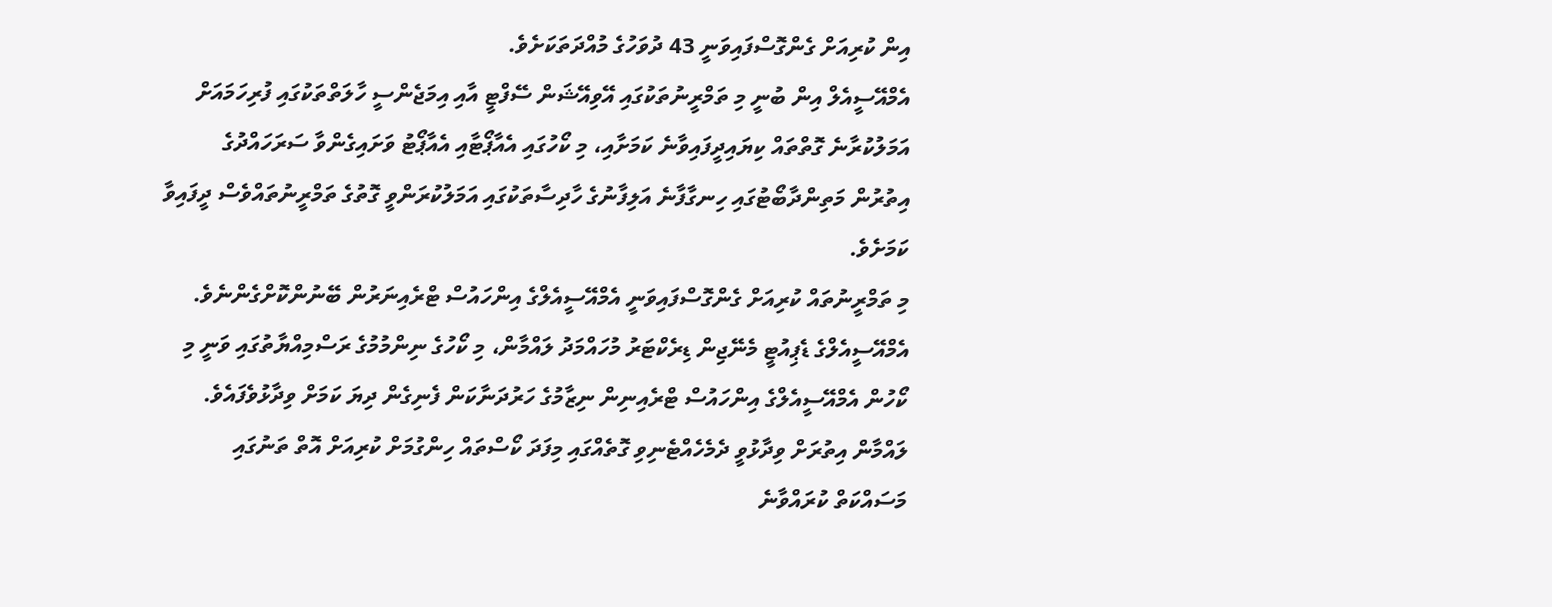އިން ކުރިއަށް ގެންގޮސްފައިވަނީ 43 ދުވަހުގެ މުއްދަތަކަށެވެ.
އެމްއޭސީއެލް އިން ބުނީ މި ތަމްރީނުތަކުގައި އޭވިއޭޝަން ސޭފްޓީ އާއި އިމަޖެންސީ ހާލަތްތަކުގައި ފުރިހަމައަށް އަމަލުކުރާނެ ގޮތްތައް ކިޔައިދީފައިވާނެ ކަމަށާއި، މި ކޯހުގައި އެއާޕޯޓާއި އެއާޕޯޓު ވަށައިގެންވާ ސަރަހައްދުގެ އިތުރުން މަތިންދާބޯޓުގައި ހިނގާފާނެ އަލިފާނުގެ ހާދިސާތަކުގައި އަމަލުކުރަންވީ ގޮތުގެ ތަމްރީނުތައްވެސް ދީފައިވާ ކަމަށެވެ.
މި ތަމްރީނުތައް ކުރިއަށް ގެންގޮސްފައިވަނީ އެމްއޭސީއެލްގެ އިންހައުސް ޓްރެއިނަރުން ބޭނުންކޮށްގެންނެވެ. އެމްއޭސީއެލްގެ ޑެޕިއުޓީ މެނޭޖިން ޑިރެކްޓަރު މުހައްމަދު ލައްމާން، މި ކޯހުގެ ނިންމުމުގެ ރަސްމިއްޔާތުގައި ވަނީ މި ކޯހުން އެމްއޭސީއެލްގެ އިންހައުސް ޓްރެއިނިން ނިޒާމުގެ ހަރުދަނާކަން ފެނިގެން ދިޔަ ކަމަށް ވިދާޅުވެފައެވެ. ލައްމާން އިތުރަށް ވިދާޅުވީ ދެމެހެއްޓެނިވި ގޮތެއްގައި މިފަދަ ކޯސްތައް ހިންގުމަށް ކުރިއަށް އޮތް ތަނުގައި މަސައްކަތް ކުރައްވާނެ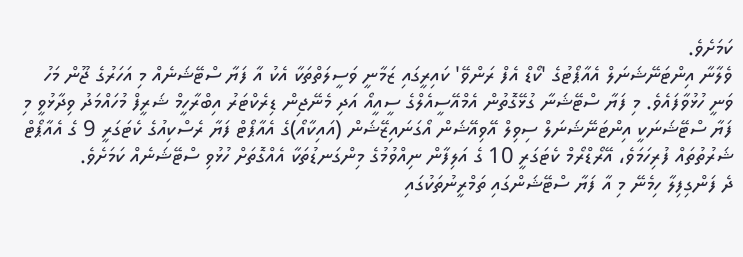ކަމަށެވެ.
ވެލާނާ އިންޓަނޭޝަނަލް އެއާޕޯޓުގެ 'ކޯޑް އެފް ރަންވޭ' ކައިރީގައި ޒަމާނީ ވަސީލަތްތަކާ އެކު އާ ފަޔާ ސްޓޭޝަނެއް މި އަހަރުގެ ޖޫން މަހު ވަނީ ހުޅުވާފައެވެ. މި ފަޔާ ސްޓޭޝަނާ ގުޅޭގޮތުން އެމްއޭސީއެލްގެ ސީއީއޯ އަދި މެނޭޖިން ޑިރެކްޓަރު އިބްރާހީމް ޝަރީފް މުހައްމަދު ވިދާޅުވީ މި ފަޔާ ސްޓޭޝަނަކީ އިންޓަނޭޝަނަލް ސިވިލް އޭވިއޭޝަން އޯގަނައިޒޭޝަން (އައިކާއޯ)ގެ އެއާޕޯޓް ފަޔާ ރެސްކިއުގެ ކެޓަގަރީ 9 ގެ އެއާޕޯޓް ޝަރުތުތައް ފުރިހަމަވެ، އޭރޯޑްރޯމް ކެޓަގަރީ 10 ގެ އަލިފާން ނިއްވުމުގެ މިންގަނޑުތަކާ އެއްގޮތަށް ހުޅުވި ސްޓޭޝަނެއް ކަމަށެވެ.
ދެ ފަންގިފިލާ ހިމެނޭ މި އާ ފަޔާ ސްޓޭޝަންގައި ތަމްރީނުތަކުގައި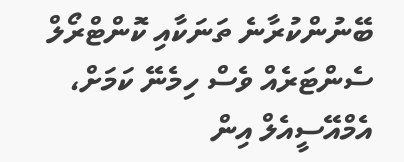ބޭނުންކުރާނެ ތަނަކާއި ކޮންޓްރޯލް ސެންޓަރެއް ވެސް ހިމެނޭ ކަމަށް، އެމްއޭސީއެލް އިން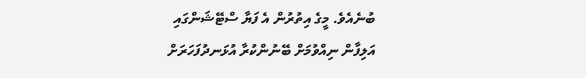ބުނެއެވެ. މީގެ އިތުރުން އެ ފަޔާ ސްޓޭޝަންގައި އަލިފާން ނިއްވުމަށް ބޭނުންކުރާ އުޅަނދުފަހަރަށް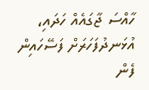ހާއްސަ ޖާގައެއް ހަދައި، އުޅަނދުފަހަރަށް ފަސޭހައިން ފެން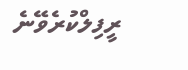ރީފިލްކުރެވޭނެ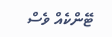ޓޭންކެއް ވެސް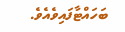ބަހައްޓާފައިވެއެވެ.